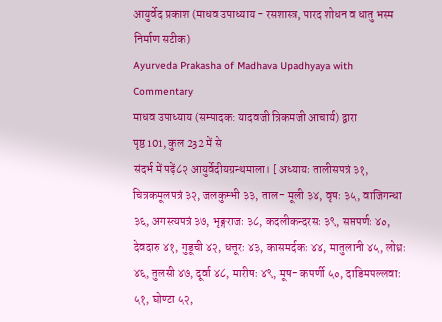आयुर्वेद प्रकाश (माधव उपाध्याय - रसशास्त्र, पारद शोधन व धातु भस्म निर्माण सटीक)
Ayurveda Prakasha of Madhava Upadhyaya with Commentary
माधव उपाध्याय (सम्पादक: यादवजी त्रिकमजी आचार्य) द्वारा
पृष्ठ 101, कुल 232 में से
संदर्भ में पढ़ें८२ आयुर्वेदीयग्रन्थमाला। [ अध्यायः तालीसपत्रं ३१, चित्रकमूलपत्रं ३२, जलकुम्भी ३३, ताल- मूली ३४, वृषः ३५, वाजिगन्धा ३६, अगस्त्यपत्रं ३७, भृङ्गराजः ३८, कदलीकन्दरसः ३९, सप्तपर्णः ४०, देवदारु ४१, गुडूची ४२, धत्तूरः ४३, कासमर्दकः ४४, मातुलानी ४५, लोध्रः ४६, तुलसी ४७, दूर्वा ४८, मारीषः ४९, मूष- कपर्णी ५०, दाडिमपल्लवाः ५१, घोण्टा ५२,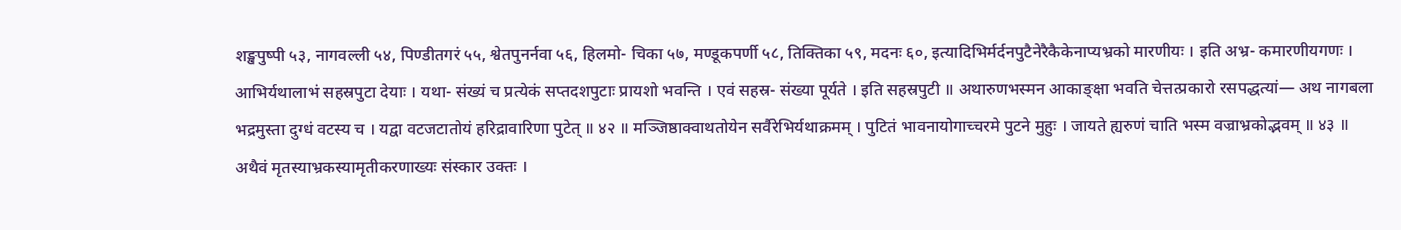शङ्खपुष्पी ५३, नागवल्ली ५४, पिण्डीतगरं ५५, श्वेतपुनर्नवा ५६, हिलमो- चिका ५७, मण्डूकपर्णी ५८, तिक्तिका ५९, मदनः ६०, इत्यादिभिर्मर्दनपुटैनेरैकैकेनाप्यभ्रको मारणीयः । इति अभ्र- कमारणीयगणः । आभिर्यथालाभं सहस्रपुटा देयाः । यथा- संख्यं च प्रत्येकं सप्तदशपुटाः प्रायशो भवन्ति । एवं सहस्र- संख्या पूर्यते । इति सहस्रपुटी ॥ अथारुणभस्मन आकाङ्क्षा भवति चेत्तत्प्रकारो रसपद्धत्यां— अथ नागबला भद्रमुस्ता दुग्धं वटस्य च । यद्वा वटजटातोयं हरिद्रावारिणा पुटेत् ॥ ४२ ॥ मञ्जिष्ठाक्वाथतोयेन सर्वैरेभिर्यथाक्रमम् । पुटितं भावनायोगाच्चरमे पुटने मुहुः । जायते ह्यरुणं चाति भस्म वज्राभ्रकोद्भवम् ॥ ४३ ॥ अथैवं मृतस्याभ्रकस्यामृतीकरणाख्यः संस्कार उक्तः ।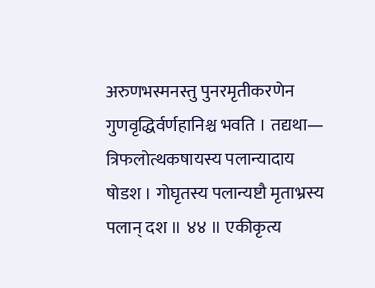अरुणभस्मनस्तु पुनरमृतीकरणेन गुणवृद्धिर्वर्णहानिश्च भवति । तद्यथा— त्रिफलोत्थकषायस्य पलान्यादाय षोडश । गोघृतस्य पलान्यष्टौ मृताभ्रस्य पलान् दश ॥ ४४ ॥ एकीकृत्य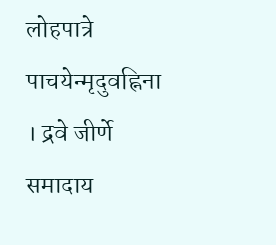लोहपात्रे पाचयेन्मृदुवह्निना । द्रवे जीर्णे समादाय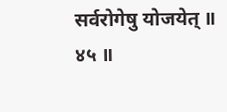सर्वरोगेषु योजयेत् ॥ ४५ ॥